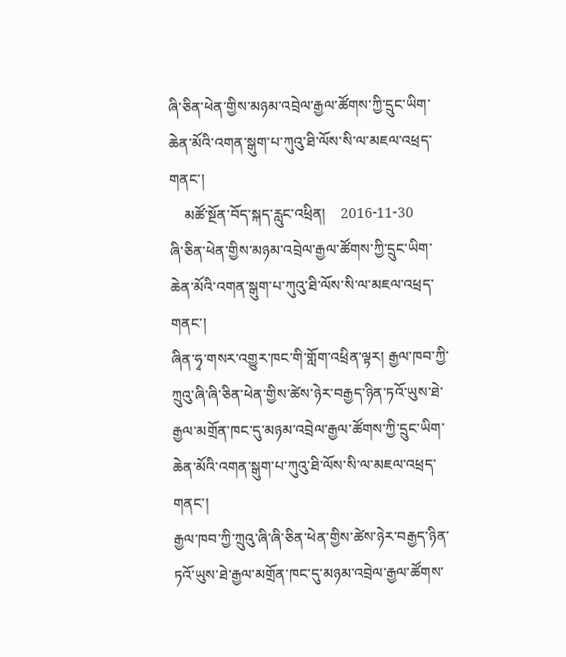ཞི་ཅིན་ཕེན་གྱིས་མཉམ་འབྲེལ་རྒྱལ་ཚོགས་ཀྱི་དྲུང་ཡིག་ཆེན་མོའི་འགན་སྒུག་པ་ཀུའུ་ཐི་ལོས་སི་ལ་མཇལ་འཕྲད་གནང་།
    མཚོ་སྔོན་བོད་སྐད་རླུང་འཕྲིན།    2016-11-30
ཞི་ཅིན་ཕེན་གྱིས་མཉམ་འབྲེལ་རྒྱལ་ཚོགས་ཀྱི་དྲུང་ཡིག་ཆེན་མོའི་འགན་སྒུག་པ་ཀུའུ་ཐི་ལོས་སི་ལ་མཇལ་འཕྲད་གནང་།
ཞིན་ཧྭ་གསར་འགྱུར་ཁང་གི་གློག་འཕྲིན་ལྟར། རྒྱལ་ཁབ་ཀྱི་ཀྲུའུ་ཞི་ཞི་ཅིན་ཕེན་གྱིས་ཚེས་ཉེར་བརྒྱད་ཉིན་ཏའོ་ཡུས་ཐེ་རྒྱལ་མགྲོན་ཁང་དུ་མཉམ་འབྲེལ་རྒྱལ་ཚོགས་ཀྱི་དྲུང་ཡིག་ཆེན་མོའི་འགན་སྒུག་པ་ཀུའུ་ཐི་ལོས་སི་ལ་མཇལ་འཕྲད་གནང་།
རྒྱལ་ཁབ་ཀྱི་ཀྲུའུ་ཞི་ཞི་ཅིན་ཕེན་གྱིས་ཚེས་ཉེར་བརྒྱད་ཉིན་ཏའོ་ཡུས་ཐེ་རྒྱལ་མགྲོན་ཁང་དུ་མཉམ་འབྲེལ་རྒྱལ་ཚོགས་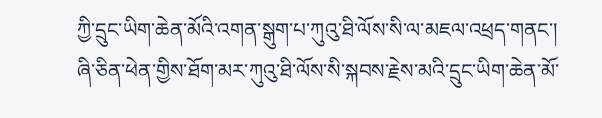ཀྱི་དྲུང་ཡིག་ཆེན་མོའི་འགན་སྒུག་པ་ཀུའུ་ཐི་ལོས་སི་ལ་མཇལ་འཕྲད་གནང་།
ཞི་ཅིན་ཕེན་གྱིས་ཐོག་མར་ཀུའུ་ཐི་ལོས་སི་སྐབས་རྗེས་མའི་དྲུང་ཡིག་ཆེན་མོ་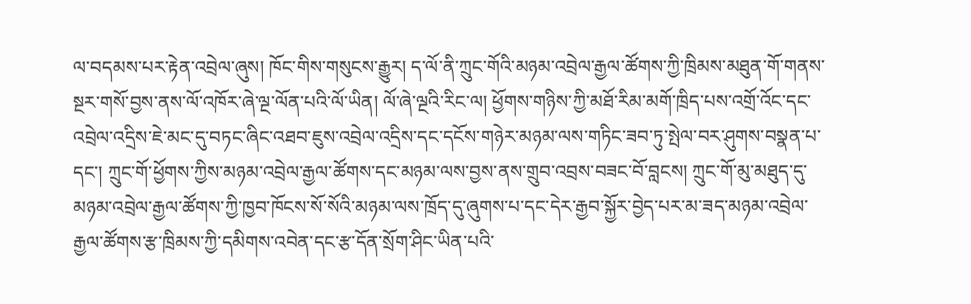ལ་བདམས་པར་རྟེན་འབྲེལ་ཞུས། ཁོང་གིས་གསུངས་རྒྱུར། ད་ལོ་ནི་ཀྲུང་གོའི་མཉམ་འབྲེལ་རྒྱལ་ཚོགས་ཀྱི་ཁྲིམས་མཐུན་གོ་གནས་སྔར་གསོ་བྱས་ནས་ལོ་འཁོར་ཞེ་ལྔ་ལོན་པའི་ལོ་ཡིན། ལོ་ཞེ་ལྔའི་རིང་ལ། ཕྱོགས་གཉིས་ཀྱི་མཐོ་རིམ་མགོ་ཁྲིད་པས་འགྲོ་འོང་དང་འབྲེལ་འདྲིས་ཇེ་མང་དུ་བཏང་ཞིང་འཐབ་ཇུས་འབྲེལ་འདྲིས་དང་དངོས་གཉེར་མཉམ་ལས་གཏིང་ཟབ་ཏུ་སྤེལ་བར་ཤུགས་བསྣན་པ་དང་། ཀྲུང་གོ་ཕྱོགས་ཀྱིས་མཉམ་འབྲེལ་རྒྱལ་ཚོགས་དང་མཉམ་ལས་བྱས་ནས་གྲུབ་འབྲས་བཟང་བོ་བླངས། ཀྲུང་གོ་མུ་མཐུད་དུ་མཉམ་འབྲེལ་རྒྱལ་ཚོགས་ཀྱི་ཁྱབ་ཁོངས་སོ་སོའི་མཉམ་ལས་ཁྲོད་དུ་ཞུགས་པ་དང་དེར་རྒྱབ་སྐྱོར་བྱེད་པར་མ་ཟད་མཉམ་འབྲེལ་རྒྱལ་ཚོགས་རྩ་ཁྲིམས་ཀྱི་དམིགས་འབེན་དང་རྩ་དོན་སྲོག་ཤིང་ཡིན་པའི་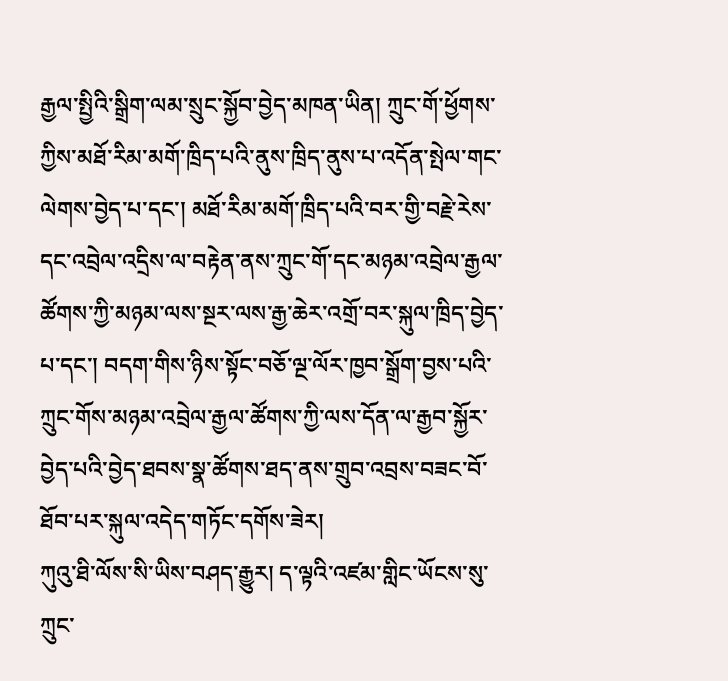རྒྱལ་སྤྱིའི་སྒྲིག་ལམ་སྲུང་སྐྱོབ་བྱེད་མཁན་ཡིན། ཀྲུང་གོ་ཕྱོགས་ཀྱིས་མཐོ་རིམ་མགོ་ཁྲིད་པའི་ནུས་ཁྲིད་ནུས་པ་འདོན་སྤེལ་གང་ལེགས་བྱེད་པ་དང་། མཐོ་རིམ་མགོ་ཁྲིད་པའི་བར་གྱི་བརྗེ་རེས་དང་འབྲེལ་འདྲིས་ལ་བརྟེན་ནས་ཀྲུང་གོ་དང་མཉམ་འབྲེལ་རྒྱལ་ཚོགས་ཀྱི་མཉམ་ལས་སྔར་ལས་རྒྱ་ཆེར་འགྲོ་བར་སྐུལ་ཁྲིད་བྱེད་པ་དང་། བདག་གིས་ཉིས་སྟོང་བཅོ་ལྔ་ལོར་ཁྱབ་སྒྲོག་བྱས་པའི་ཀྲུང་གོས་མཉམ་འབྲེལ་རྒྱལ་ཚོགས་ཀྱི་ལས་དོན་ལ་རྒྱབ་སྐྱོར་བྱེད་པའི་བྱེད་ཐབས་སྣ་ཚོགས་ཐད་ནས་གྲུབ་འབྲས་བཟང་བོ་ཐོབ་པར་སྐུལ་འདེད་གཏོང་དགོས་ཟེར།
ཀུའུ་ཐི་ལོས་སི་ཡིས་བཤད་རྒྱུར། ད་ལྟའི་འཛམ་གླིང་ཡོངས་སུ་ཀྲུང་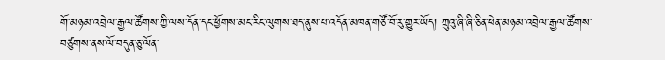གོ་མཉམ་འབྲེལ་རྒྱལ་ཚོགས་ཀྱི་ལས་དོན་དང་ཕྱོགས་མང་རིང་ལུགས་ཐད་ནུས་པ་འདོན་མཁན་གཙོ་བོ་རུ་གྱུར་ཡོད། ཀྲུའུ་ཞི་ཞི་ཅིན་ཕེན་མཉམ་འབྲེལ་རྒྱལ་ཚོགས་བཙུགས་ནས་ལོ་བདུན་ཅུ་ལོན་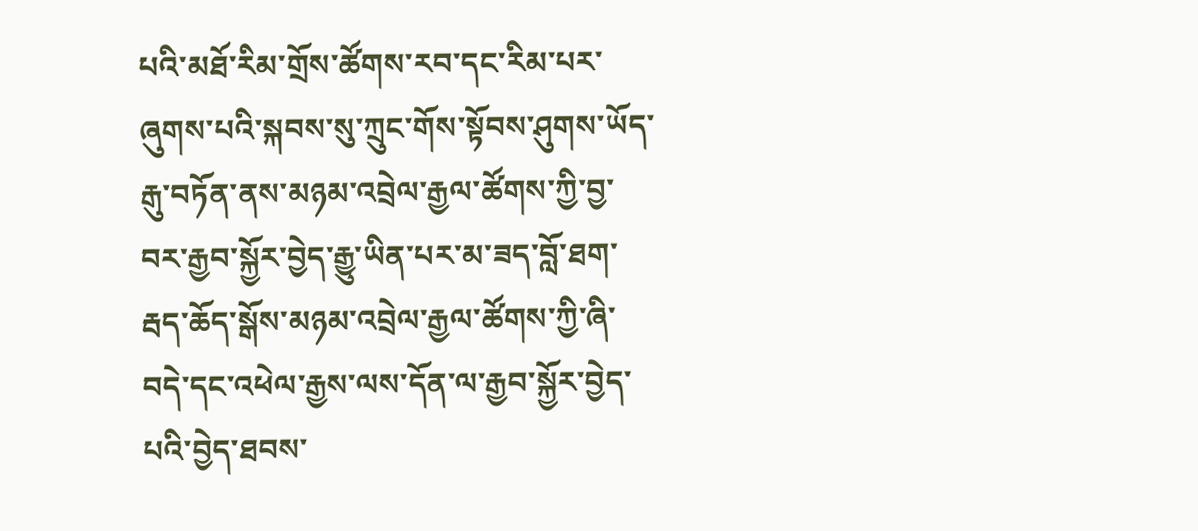པའི་མཐོ་རིམ་གྲོས་ཚོགས་རབ་དང་རིམ་པར་ཞུགས་པའི་སྐབས་སུ་ཀྲུང་གོས་སྟོབས་ཤུགས་ཡོད་རྒུ་བཏོན་ནས་མཉམ་འབྲེལ་རྒྱལ་ཚོགས་ཀྱི་བྱ་བར་རྒྱབ་སྐྱོར་བྱེད་རྒྱུ་ཡིན་པར་མ་ཟད་བློ་ཐག་རྦད་ཆོད་སྒོས་མཉམ་འབྲེལ་རྒྱལ་ཚོགས་ཀྱི་ཞི་བདེ་དང་འཕེལ་རྒྱས་ལས་དོན་ལ་རྒྱབ་སྐྱོར་བྱེད་པའི་བྱེད་ཐབས་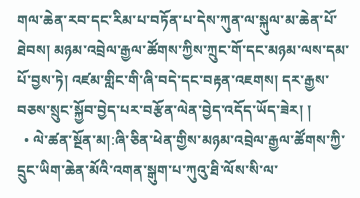གལ་ཆེན་རབ་དང་རིམ་པ་བཏོན་པ་དེས་ཀུན་ལ་སྐུལ་མ་ཆེན་པོ་ཐེབས། མཉམ་འབྲེལ་རྒྱལ་ཚོགས་ཀྱིས་ཀྲུང་གོ་དང་མཉམ་ལས་དམ་པོ་བྱས་ཏེ། འཛམ་གླིང་གི་ཞི་བདེ་དང་བརྟན་འཇགས། དར་རྒྱས་བཅས་སྲུང་སྐྱོབ་བྱེད་པར་བརྩོན་ལེན་བྱེད་འདོད་ཡོད་ཟེར། །
  • ལེ་ཚན་སྔོན་མ།:ཞི་ཅིན་ཕེན་གྱིས་མཉམ་འབྲེལ་རྒྱལ་ཚོགས་ཀྱི་དྲུང་ཡིག་ཆེན་མོའི་འགན་སྒུག་པ་ཀུའུ་ཐི་ལོས་སི་ལ་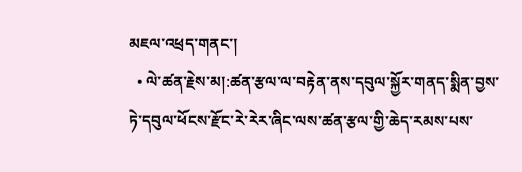མཇལ་འཕྲད་གནང་།
  • ལེ་ཚན་རྗེས་མ།:ཚན་རྩལ་ལ་བརྟེན་ནས་དབུལ་སྐྱོར་གནད་སྨིན་བྱས་ཏེ་དབུལ་ཕོངས་རྫོང་རེ་རེར་ཞིང་ལས་ཚན་རྩལ་གྱི་ཆེད་རམས་པས་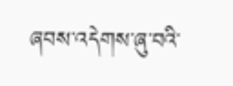ཞབས་འདེགས་ཞུ་བའི་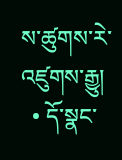ས་ཚུགས་རེ་འཛུགས་རྒྱུ།
  • དོ་སྣང་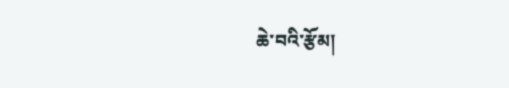ཆེ་བའི་རྩོམ།